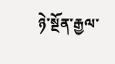ཉེ་སྔོན་རྒྱལ་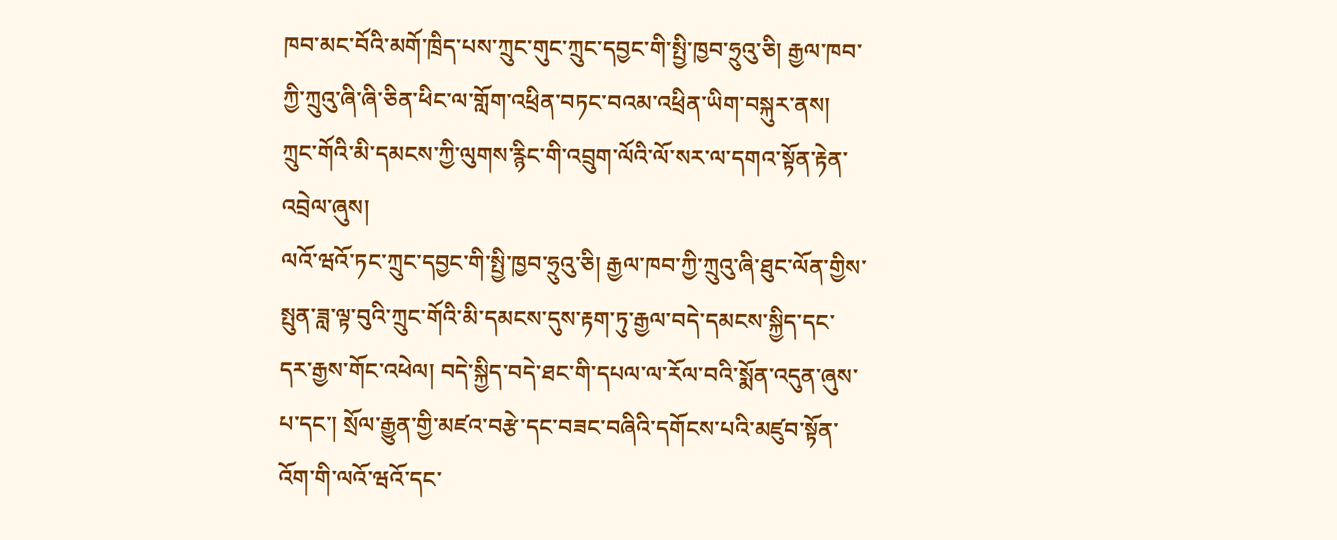ཁབ་མང་བོའི་མགོ་ཁྲིད་པས་ཀྲུང་གུང་ཀྲུང་དབྱང་གི་སྤྱི་ཁྱབ་ཧྲུའུ་ཅི། རྒྱལ་ཁབ་ཀྱི་ཀྲུའུ་ཞི་ཞི་ཅིན་ཕིང་ལ་གློག་འཕྲིན་བཏང་བའམ་འཕྲིན་ཡིག་བསྐུར་ནས། ཀྲུང་གོའི་མི་དམངས་ཀྱི་ལུགས་རྙིང་གི་འབྲུག་ལོའི་ལོ་སར་ལ་དགའ་སྟོན་རྟེན་འབྲེལ་ཞུས།
ལའོ་ཝའོ་ཏང་ཀྲུང་དབྱང་གི་སྤྱི་ཁྱབ་ཧྲུའུ་ཅི། རྒྱལ་ཁབ་ཀྱི་ཀྲུའུ་ཞི་ཐུང་ལོན་གྱིས་སྤུན་ཟླ་ལྟ་བུའི་ཀྲུང་གོའི་མི་དམངས་དུས་རྟག་ཏུ་རྒྱལ་བདེ་དམངས་སྐྱིད་དང་དར་རྒྱས་གོང་འཕེལ། བདེ་སྐྱིད་བདེ་ཐང་གི་དཔལ་ལ་རོལ་བའི་སྨོན་འདུན་ཞུས་པ་དང་། སྲོལ་རྒྱུན་གྱི་མཛའ་བརྩེ་དང་བཟང་བཞིའི་དགོངས་པའི་མཛུབ་སྟོན་འོག་གི་ལའོ་ཝའོ་དང་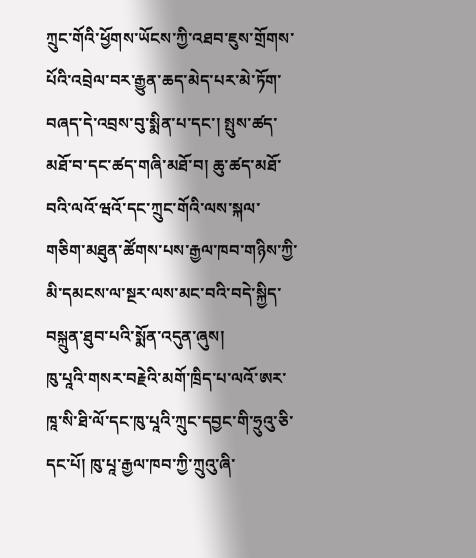ཀྲུང་གོའི་ཕྱོགས་ཡོངས་ཀྱི་འཐབ་ཇུས་གྲོགས་པོའི་འབྲེལ་བར་རྒྱུན་ཆད་མེད་པར་མེ་ཏོག་བཞད་དེ་འབྲས་བུ་སྨིན་པ་དང་། སྤུས་ཚད་མཐོ་བ་དང་ཚད་གཞི་མཐོ་བ། ཆུ་ཚད་མཐོ་བའི་ལའོ་ཝའོ་དང་ཀྲུང་གོའི་ལས་སྐལ་གཅིག་མཐུན་ཚོགས་པས་རྒྱལ་ཁབ་གཉིས་ཀྱི་མི་དམངས་ལ་སྔར་ལས་མང་བའི་བདེ་སྐྱིད་བསྐྲུན་ཐུབ་པའི་སྨོན་འདུན་ཞུས།
ཁུ་པཱའི་གསར་བརྗེའི་མགོ་ཁྲིད་པ་ལའོ་ཨར་ཁཱ་སི་ཐི་ལོ་དང་ཁུ་པཱའི་ཀྲུང་དབྱང་གི་ཧྲུའུ་ཅི་དང་པོ། ཁུ་པཱ་རྒྱལ་ཁབ་ཀྱི་ཀྲུའུ་ཞི་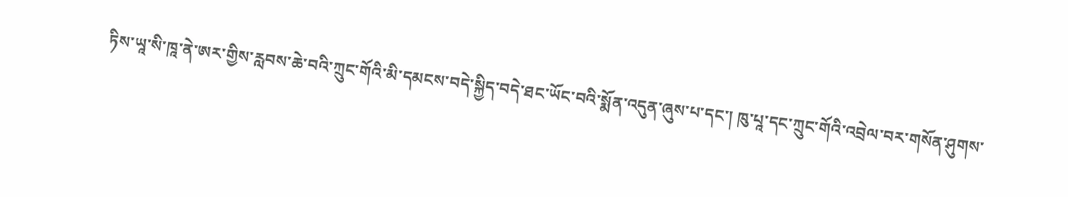ཏིས་ཡཱ་སི་ཁཱ་ནེ་ཨར་གྱིས་རླབས་ཆེ་བའི་ཀྲུང་གོའི་མི་དམངས་བདེ་སྐྱིད་བདེ་ཐང་ཡོང་བའི་སྨོན་འདུན་ཞུས་པ་དང་། ཁུ་པཱ་དང་ཀྲུང་གོའི་འབྲེལ་བར་གསོན་ཤུགས་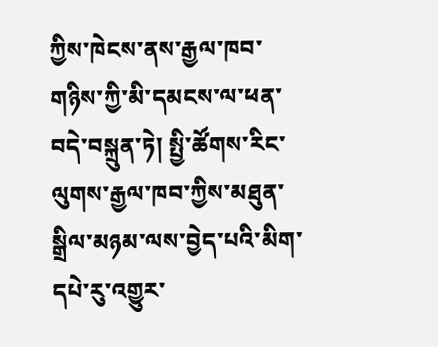ཀྱིས་ཁེངས་ནས་རྒྱལ་ཁབ་གཉིས་ཀྱི་མི་དམངས་ལ་ཕན་བདེ་བསྐྲུན་ཏེ། སྤྱི་ཚོགས་རིང་ལུགས་རྒྱལ་ཁབ་ཀྱིས་མཐུན་སྒྲིལ་མཉམ་ལས་བྱེད་པའི་མིག་དཔེ་རུ་འགྱུར་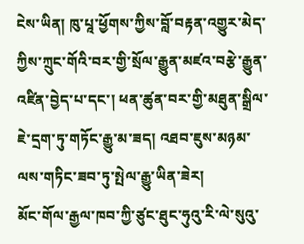ངེས་ཡིན། ཁུ་པཱ་ཕྱོགས་ཀྱིས་བློ་བརྟན་འགྱུར་མེད་ཀྱིས་ཀྲུང་གོའི་བར་གྱི་སྲོལ་རྒྱུན་མཛའ་བརྩེ་རྒྱུན་འཛིན་བྱེད་པ་དང་། ཕན་ཚུན་བར་གྱི་མཐུན་སྒྲིལ་ཇེ་དྲག་ཏུ་གཏོང་རྒྱུ་མ་ཟད། འཐབ་ཇུས་མཉམ་ལས་གཏིང་ཟབ་ཏུ་སྤེལ་རྒྱུ་ཡིན་ཟེར།
མོང་གོལ་རྒྱལ་ཁབ་ཀྱི་ཙུང་ཐུང་ཧུའུ་རི་ལེ་སུའུ་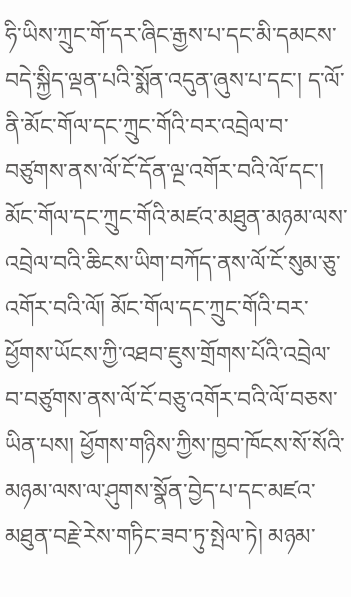ཧི་ཡིས་ཀྲུང་གོ་དར་ཞིང་རྒྱས་པ་དང་མི་དམངས་བདེ་སྐྱིད་ལྡན་པའི་སྨོན་འདུན་ཞུས་པ་དང་། ད་ལོ་ནི་མོང་གོལ་དང་ཀྲུང་གོའི་བར་འབྲེལ་བ་བཙུགས་ནས་ལོ་ངོ་དོན་ལྔ་འགོར་བའི་ལོ་དང་། མོང་གོལ་དང་ཀྲུང་གོའི་མཛའ་མཐུན་མཉམ་ལས་འབྲེལ་བའི་ཆིངས་ཡིག་བཀོད་ནས་ལོ་ངོ་སུམ་ཅུ་འགོར་བའི་ལོ། མོང་གོལ་དང་ཀྲུང་གོའི་བར་ཕྱོགས་ཡོངས་ཀྱི་འཐབ་ཇུས་གྲོགས་པོའི་འབྲེལ་བ་བཙུགས་ནས་ལོ་ངོ་བཅུ་འགོར་བའི་ལོ་བཅས་ཡིན་པས། ཕྱོགས་གཉིས་ཀྱིས་ཁྱབ་ཁོངས་སོ་སོའི་མཉམ་ལས་ལ་ཤུགས་སྣོན་བྱེད་པ་དང་མཛའ་མཐུན་བརྗེ་རེས་གཏིང་ཟབ་ཏུ་སྤེལ་ཏེ། མཉམ་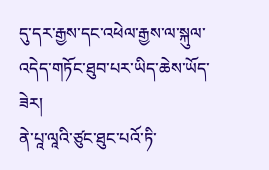དུ་དར་རྒྱས་དང་འཕེལ་རྒྱས་ལ་སྐུལ་འདེད་གཏོང་ཐུབ་པར་ཡིད་ཆེས་ཡོད་ཟེར།
ནེ་པཱ་ལཱའི་ཙུང་ཐུང་པའོ་ཏི་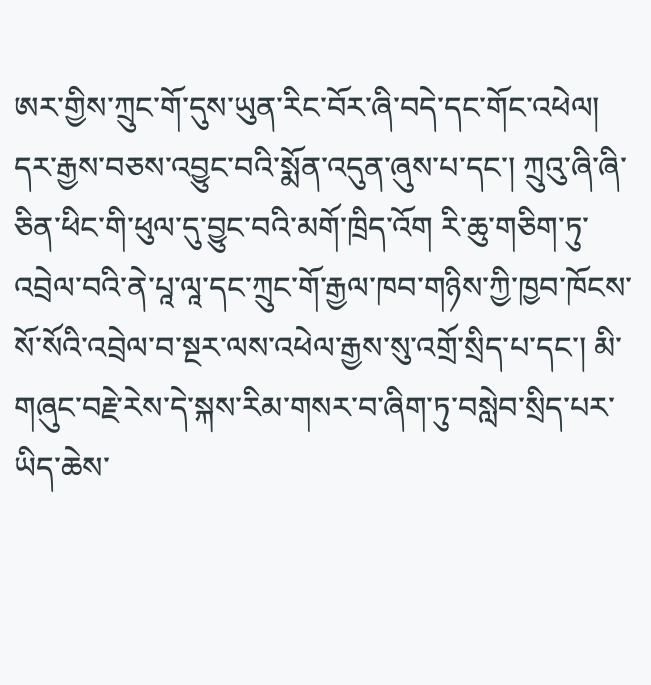ཨར་གྱིས་ཀྲུང་གོ་དུས་ཡུན་རིང་བོར་ཞི་བདེ་དང་གོང་འཕེལ། དར་རྒྱས་བཅས་འབྱུང་བའི་སྨོན་འདུན་ཞུས་པ་དང་། ཀྲུའུ་ཞི་ཞི་ཅིན་ཕིང་གི་ཕུལ་དུ་བྱུང་བའི་མགོ་ཁྲིད་འོག རི་ཆུ་གཅིག་ཏུ་འབྲེལ་བའི་ནེ་པཱ་ལཱ་དང་ཀྲུང་གོ་རྒྱལ་ཁབ་གཉིས་ཀྱི་ཁྱབ་ཁོངས་སོ་སོའི་འབྲེལ་བ་སྔར་ལས་འཕེལ་རྒྱས་སུ་འགྲོ་སྲིད་པ་དང་། མི་གཞུང་བརྗེ་རེས་དེ་སྐས་རིམ་གསར་བ་ཞིག་ཏུ་བསླེབ་སྲིད་པར་ཡིད་ཆེས་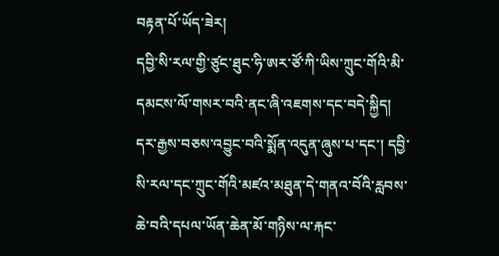བརྟན་པོ་ཡོད་ཟེར།
དབྱི་སི་རལ་གྱི་ཙུང་ཐུང་ཧི་ཨར་ཙོ་ཀི་ཡིས་ཀྲུང་གོའི་མི་དམངས་ལོ་གསར་བའི་ནང་ཞི་འཇགས་དང་བདེ་སྐྱིད། དར་རྒྱས་བཅས་འབྱུང་བའི་སྨོན་འདུན་ཞུས་པ་དང་། དབྱི་སི་རལ་དང་ཀྲུང་གོའི་མཛའ་མཐུན་དེ་གནའ་བོའི་རླབས་ཆེ་བའི་དཔལ་ཡོན་ཆེན་མོ་གཉིས་ལ་རྐང་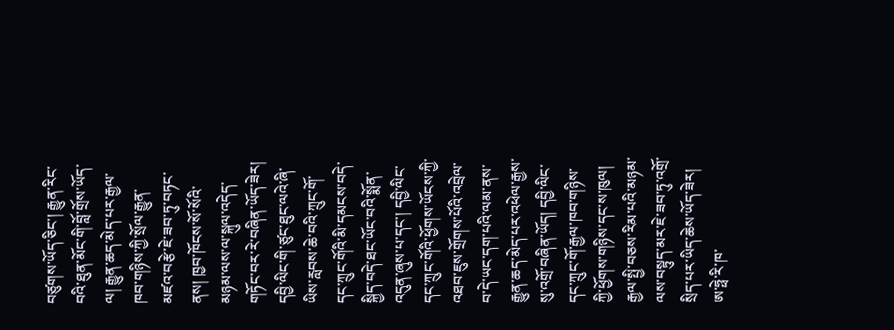བཙུགས་ཡོད་ཅིང་། རྒྱུན་རིང་བའི་ཐུན་མོང་གི་བློ་གྲོས་ཡོད་ལ། རྒྱུན་ཆད་མེད་པར་རྒྱལ་ཁབ་གཉིས་ཀྱི་སྲོལ་རྒྱུན་མཛའ་བརྩེ་ཇེ་ཟབ་ཏུ་བཏང་ནས། ཁྱབ་ཁོངས་སོ་སོའི་མཉམ་ལས་ལ་སྐུལ་འདེད་གཏོང་བར་རེ་བཞིན་ཡོད་ཟེར།
དབྱི་ལིང་གི་ཙུང་ཐུང་ལའེ་ཞི་ཡིས་རླབས་ཆེ་བའི་ཀྲུང་གོ་དང་ཀྲུང་གོའི་མི་དམངས་བདེ་སྐྱིད་བདེ་ཐང་ཡོང་བའི་སྨོན་འདུན་ཞུས་པ་དང་། དབྱི་ལིང་དང་ཀྲུང་གོའི་ཕྱོགས་ཡོངས་ཀྱི་འཐབ་ཇུས་གྲོགས་པོའི་འབྲེལ་བ་དེ་ཡང་དག་པའི་ལམ་ནས་རྒྱུན་ཆད་མེད་པར་འཕེལ་རྒྱས་སུ་འགྲོ་བཞིན་ཡོད། དབྱི་ལིང་དང་ཀྲུང་གོ་རྒྱལ་ཁབ་གཉིས་ཀྱི་ཕྱོགས་གཉིས་དང་ས་ཁུལ། རྒྱལ་སྤྱི་བཅས་རིམ་པའི་མཉམ་ལས་བསྟུད་མར་ཇེ་ཟབ་ཏུ་འགྲོ་སྲིད་པར་ཡིད་ཆེས་ཡོད་ཟེར།
ཨ་ཧྥེ་རི་ཁ་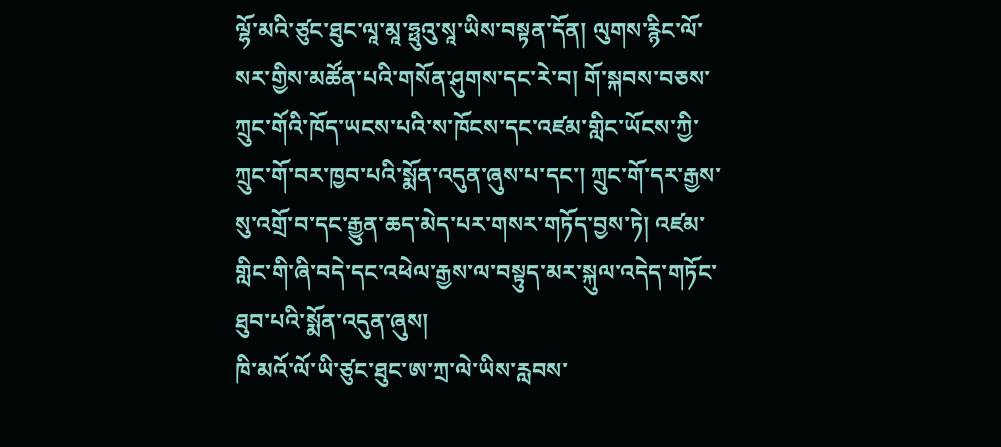ལྷོ་མའི་ཙུང་ཐུང་ལཱ་མཱ་ཧྥུའུ་སཱ་ཡིས་བསྟན་དོན། ལུགས་རྙིང་ལོ་སར་གྱིས་མཚོན་པའི་གསོན་ཤུགས་དང་རེ་བ། གོ་སྐབས་བཅས་ཀྲུང་གོའི་ཁོད་ཡངས་པའི་ས་ཁོངས་དང་འཛམ་གླིང་ཡོངས་ཀྱི་ཀྲུང་གོ་བར་ཁྱབ་པའི་སྨོན་འདུན་ཞུས་པ་དང་། ཀྲུང་གོ་དར་རྒྱས་སུ་འགྲོ་བ་དང་རྒྱུན་ཆད་མེད་པར་གསར་གཏོད་བྱས་ཏེ། འཛམ་གླིང་གི་ཞི་བདེ་དང་འཕེལ་རྒྱས་ལ་བསྟུད་མར་སྐུལ་འདེད་གཏོང་ཐུབ་པའི་སྨོན་འདུན་ཞུས།
ཁི་མའོ་ལོ་ཡི་ཙུང་ཐུང་ཨ་ཀྲ་ལེ་ཡིས་རླབས་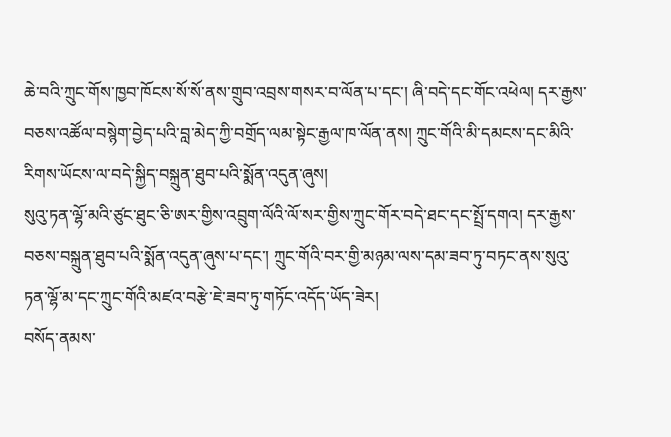ཆེ་བའི་ཀྲུང་གོས་ཁྱབ་ཁོངས་སོ་སོ་ནས་གྲུབ་འབྲས་གསར་བ་ལོན་པ་དང་། ཞི་བདེ་དང་གོང་འཕེལ། དར་རྒྱས་བཅས་འཚོལ་བསྙེག་བྱེད་པའི་བླ་མེད་ཀྱི་བགྲོད་ལམ་སྟེང་རྒྱལ་ཁ་ལོན་ནས། ཀྲུང་གོའི་མི་དམངས་དང་མིའི་རིགས་ཡོངས་ལ་བདེ་སྐྱིད་བསྐྲུན་ཐུབ་པའི་སྨོན་འདུན་ཞུས།
སུའུ་ཏན་ལྷོ་མའི་ཙུང་ཐུང་ཅི་ཨར་གྱིས་འབྲུག་ལོའི་ལོ་སར་གྱིས་ཀྲུང་གོར་བདེ་ཐང་དང་སྤྲོ་དགའ། དར་རྒྱས་བཅས་བསྐྲུན་ཐུབ་པའི་སྨོན་འདུན་ཞུས་པ་དང་། ཀྲུང་གོའི་བར་གྱི་མཉམ་ལས་དམ་ཟབ་ཏུ་བཏང་ནས་སུའུ་ཏན་ལྷོ་མ་དང་ཀྲུང་གོའི་མཛའ་བརྩེ་ཇེ་ཟབ་ཏུ་གཏོང་འདོད་ཡོད་ཟེར།
བསོད་ནམས་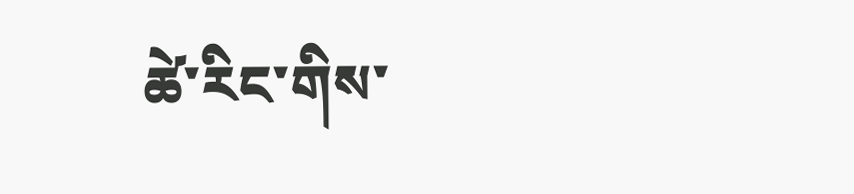ཚེ་རིང་གིས་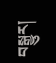བསྒྱུར།